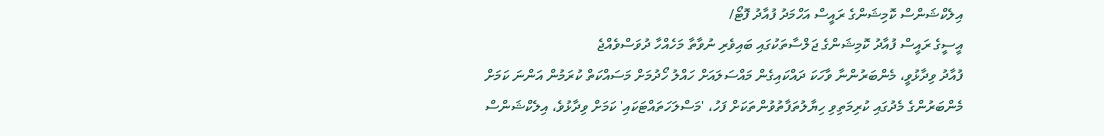އިލެކްޝަންސް ކޮމިޝަންގެ ރައީސް އަހްމަދު ފުއާދު ފޮޓޯ/
އީސީގެ ރައީސް ފުއާދު ކޮމިޝަންގެ ޖަލްސާތަކުގައި ބައިވެރި ނުވާތާ މަހެއްހާ ދުވަސްވެއްޖެ
ފުއާދު ވިދާޅުވީ، މެންބަރުންނާ ވާހަކަ ދައްކައިގެން މައްސަލައަށް ހައްލު ހޯދުމަށް މަސައްކަތް ކުރަމުން އަންނަ ކަމަށް
މެންބަރުންގެ މެދުގައި ކުރިމަތިވި ހިޔާލުތަފާތުވުންތަކަށް ފަހު، 'މަސްލަހަތައްޓަކައި' ކަމަށް ވިދާޅުވެ، އިލެކްޝަންސް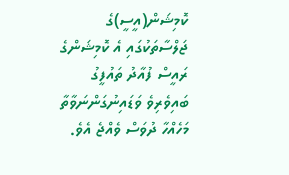ކޮމިޝަން(އީސީ)ގެ ޖަލްސާތަކުގައި އެ ކޮމިޝަންގެ ރައީސް ފުއާދު ތައުފީގު ބައިވެރިވެ ވަޑައިނުގަންނަވާތާ މަހެއްހާ ދުވަސް ވެއްޖެ އެވެ.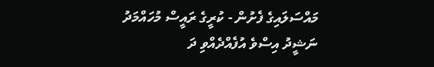މައްސަލައިގެ ފެށުން - ކުރީގެ ރައީސް މުހައްމަދު ނަޝީދު އިސްވެ އުފެއްދެއްވި ދަ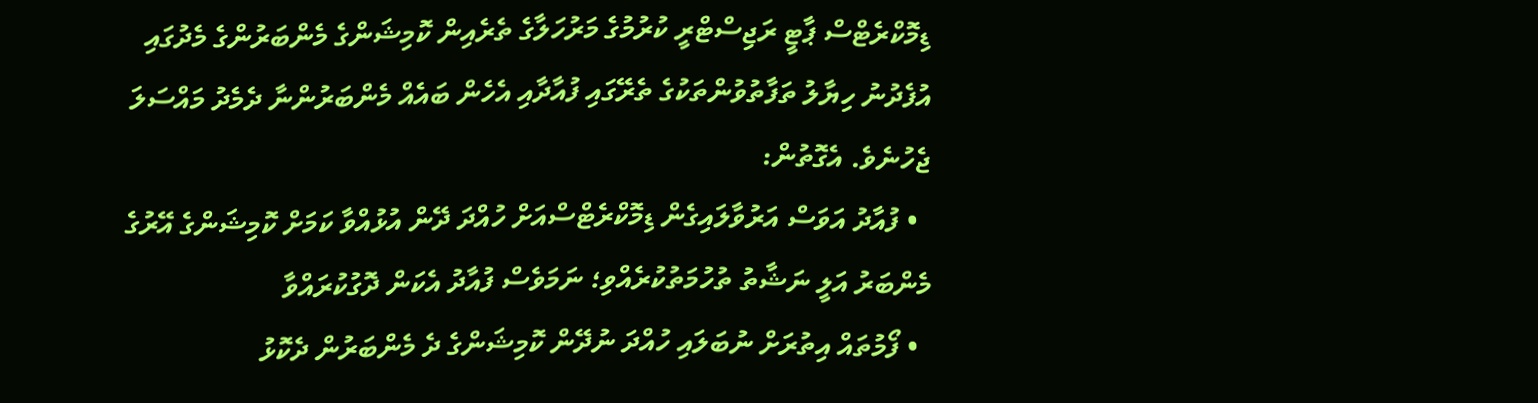ޑިމޮކްރެޓްސް ޕާޓީ ރަޖިސްޓްރީ ކުރުމުގެ މަރުހަލާގެ ތެރެއިން ކޮމިޝަންގެ މެންބަރުންގެ މެދުގައި އުފެދުނު ހިޔާލު ތަފާތުވުންތަކުގެ ތެރޭގައި ފުއާދާއި އެހެން ބައެއް މެންބަރުންނާ ދެމެދު މައްސަލަ ޖެހުނެވެ. އެގޮތުން:
  • ފުއާދު އަވަސް އަރުވާލައިގެން ޑިމޮކްރެޓްސްއަށް ހުއްދަ ދޭން އުޅުއްވާ ކަމަށް ކޮމިޝަންގެ އޭރުގެ މެންބަރު އަލީ ނަޝާތު ތުހުމަތުކުރެއްވި؛ ނަމަވެސް ފުއާދު އެކަން ދޮގުކުރައްވާ
  • ފޯމުތައް އިތުރަށް ނުބަލައި ހުއްދަ ނުދޭން ކޮމިޝަންގެ ދެ މެންބަރުން ދެކޮޅު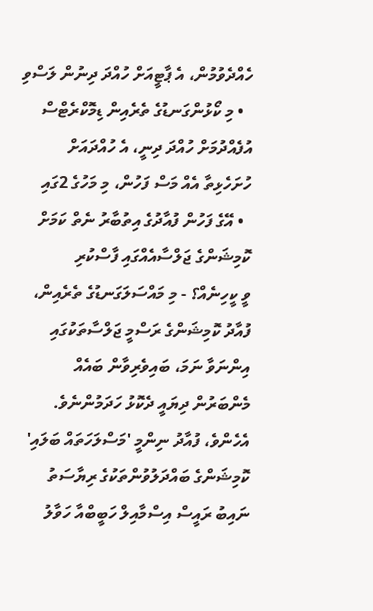ހެއްދެވުމުން، އެ ޕާޓީއަށް ހުއްދަ ދިނުން ލަސްވި
  • މި ކޯޅުންގަނޑުގެ ތެރެއިން ޑިމޮކްރެޓްސް އުފެއްދުމަށް ހުއްދަ ދިނީ، އެ ހުއްދައަށް ހުށަހެޅިތާ އެއް މަސް ފަހުން، މި މަހުގެ 2ގައި
  • އޭގެ ފަހުން ފުއާދުގެ އިތުބާރު ނެތް ކަމަށް ކޮމިޝަންގެ ޖަލްސާއެއްގައި ފާސްކުރި
ވީ ކީހިނެއް؟ - މި މައްސަލަގަނޑުގެ ތެރެއިން، ފުއާދު ކޮމިޝަންގެ ރަސްމީ ޖަލްސާތަކުގައި އިންނަވާ ނަމަ، ބައިވެރިވާން ބައެއް މެންބަރުން ދިޔައީ ދެކޮޅު ހަދަމުންނެވެ. އެހެންވެ، ފުއާދު ނިންމީ 'މަސްލަހަތައް ބަލައި' ކޮމިޝަންގެ ބައްދަލުވުންތަކުގެ ރިޔާސަތު ނައިބު ރައީސް އިސްމާއިލް ހަބީބްއާ ހަވާލު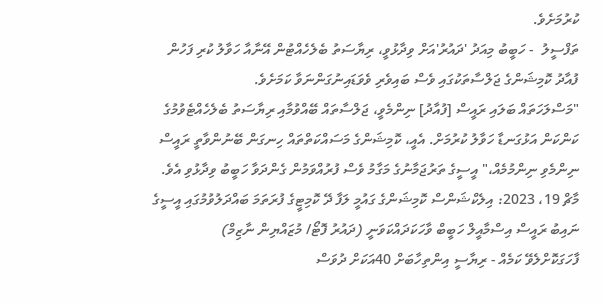ކުރުމަށެވެ.
ތަފްސީލު  - ހަބީބު މިއަދު 'ދައުރު'އަށް ވިދާޅުވީ، ރިޔާސަތު ބެލެހެއްޓުން އޭނާއާ ހަވާލު ކުރި ފަހުން ފުއާދު ކޮމިޝަންގެ ޖަލްސާތަކުގައި ވެސް ބައިވެރި ވެވަޑައިނުގަންނަވާ ކަމަށެވެ.
"މަސްލަހަތައް ބަލައި ރައީސް [ފުއާދު] ނިންމެވީ، ޖަލްސާތައް ބޭއްވުމާއި ރިޔާސަތު ބެލެހެއްޓެވުމުގެ ކަންކަން އަޅުގަނޑާ ހަވާލު ކުރުމަށް. އެއީ، ކޮމިޝަންގެ މަސައްކަތްތައް ހިނގަން ބޭނުންވާތީ ރައީސް ނިންމެވި ނިންމުމެއް،" އީސީގެ ތަރުޖަމާނުގެ މަގާމު ވެސް ފުރުއްވަމުން ގެންދަވާ ހަބީބު ވިދާޅުވި އެވެ.
މާޗް 19، 2023: އިލެކްޝަންސް ކޮމިޝަންގެ ގައުމީ ލަފާ ދޭ ކޮމިޓީގެ ފުރަތަމަ ބައްދަލުވުމުގައި އީސީގެ ނައިބު ރައީސް އިސްމާއީލް ހަބީބް ވާހަކަދައްކަވަނީ (ދައުރު ފޮޓޯ/ މުޒައްޔިން ނާޒިމް)
ފާހަގަކޮށްލެވޭ ކަމެއް - ރިޔާސީ އިންތިހާބަށް 40އަކަށް ދުވަސް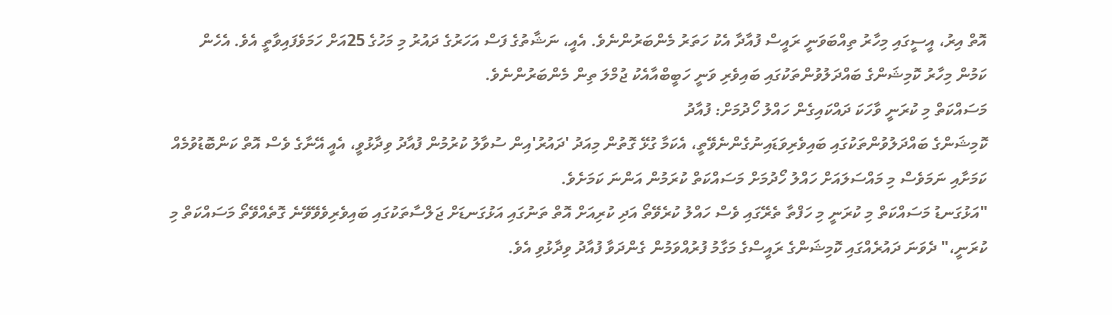އޮތް އިރު، އީސީގައި މިހާރު ތިއްބަވަނީ ރައީސް ފުއާދާ އެކު ހަތަރު މެންބަރުންނެވެ. އެއީ، ނަޝާތުގެ ފަސް އަހަރުގެ ދައުރު މި މަހުގެ 25އަށް ހަމަވެފައިވާތީ އެވެ. އެހެން ކަމުން މިހާރު ކޮމިޝަންގެ ބައްދަލުވުންތަކުގައި ބައިވެރި ވަނީ ހަބީބްއާއެކު ޖުމްލަ ތިން މެންބަރުންނެވެ.
މަސައްކަތް މި ކުރަނީ ވާހަކަ ދައްކައިގެން ހައްލު ހޯދުމަށް: ފުއާދު
ކޮމިޝަންގެ ބައްދަލުވުންތަކުގައި ބައިވެރިވަޑައިނުގެންނެވޭތީ، އެކަމާ ގުޅޭ ގޮތުން މިއަދު 'ދައުރު'އިން ސުވާލު ކުރުމުން ފުއާދު ވިދާޅުވީ، އެއީ އޭނާގެ ވެސް އޮތް ކަންބޮޑުވުމެއް ކަމަށާއި ނަމަވެސް މި މައްސަލައަށް ހައްލު ހޯދުމަށް މަސައްކަތް ކުރަމުން އަންނަ ކަމަށެވެ.
"އަޅުގަނޑު މަސައްކަތް މި ކުރަނީ މި ހަފްތާ ތެރޭގައި ވެސް ހައްލު ކުރެވޭތޯ އަދި ކުރިއަށް އޮތް ތަނުގައި އަޅުގަނޑަށް ޖަލްސާތަކުގައި ބައިވެރިވެވޭވޭނެ ގޮތެއްވޭތޯ މަސައްކަތް މި ކުރަނީ،" ދެވަނަ ދައުރެއްގައި ކޮމިޝަންގެ ރައީސްގެ މަގާމު ފުރުއްވަމުން ގެންދަވާ ފުއާދު ވިދާޅުވި އެވެ.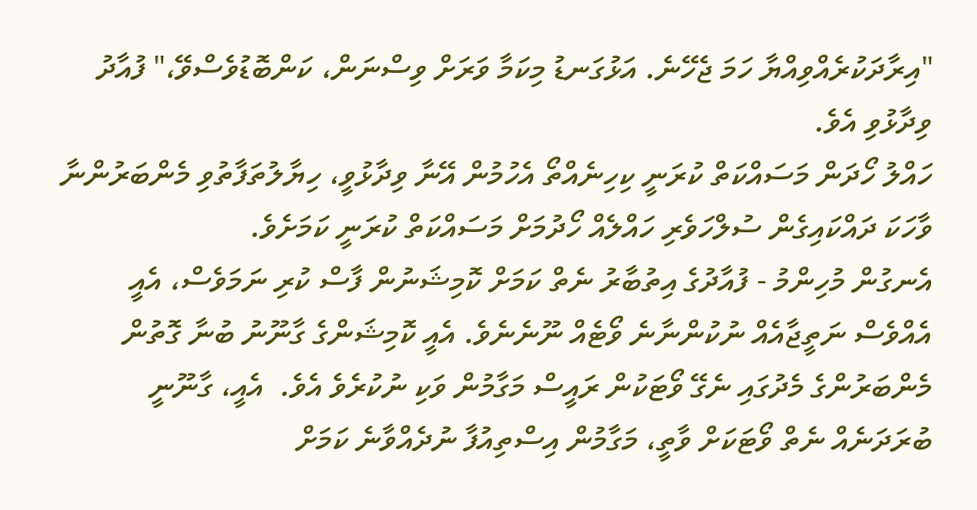"އިރާދަކުރެއްވިއްޔާ ހަމަ ޖެހޭނެ. އަޅުގަނޑު މިކަމާ ވަރަށް ވިސްނަން، ކަންބޮޑުވެސްވޭ،" ފުއާދު ވިދާޅުވި އެވެ.
ހައްލު ހޯދަން މަސައްކަތް ކުރަނީ ކިހިނެއްތޯ އެހުމުން އޭނާ ވިދާޅުވީ، ހިޔާލުތަފާތުވި މެންބަރުންނާ ވާހަކަ ދައްކައިގެން ސުލްހަވެރި ހައްލެއް ހޯދުމަށް މަސައްކަތް ކުރަނީ ކަމަށެވެ.
އެނގުން މުހިންމު - ފުއާދުގެ އިތުބާރު ނެތް ކަމަށް ކޮމިޝަނުން ފާސް ކުރި ނަމަވެސް، އެއީ އެއްވެސް ނަތީޖާއެއް ނުކުންނާނެ ވޯޓެއް ނޫނެނެވެ. އެއީ ކޮމިޝަންގެ ގާނޫނު ބުނާ ގޮތުން މެންބަރުންގެ މެދުގައި ނެގޭ ވޯޓަކުން ރައީސް މަގާމުން ވަކި ނުކުރެވެ އެވެ.  އެއީ، ގާނޫނީ ބުރަދަނެއް ނެތް ވޯޓަކަށް ވާތީ، މަގާމުން އިސްތިއުފާ ނުދެއްވާނެ ކަމަށް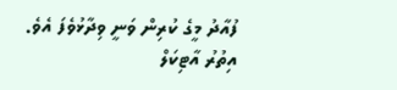ފުއާދު މީގެ ކުރިން ވަނީ ވިދާޅުވެފަ އެވެ.
އިތުރު އާޓިކަލް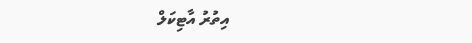އިތުރު އާޓިކަލް